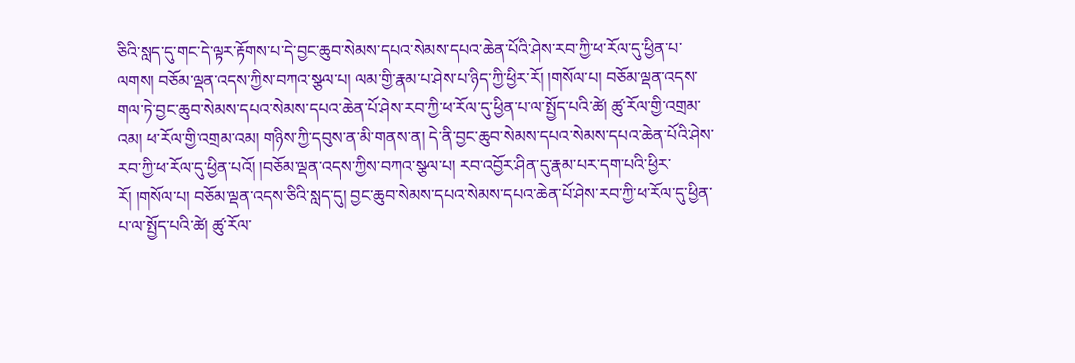ཅིའི་སླད་དུ་གང་དེ་ལྟར་རྟོགས་པ་དེ་བྱང་ཆུབ་སེམས་དཔའ་སེམས་དཔའ་ཆེན་པོའི་ཤེས་རབ་ཀྱི་ཕ་རོལ་དུ་ཕྱིན་པ་ལགས། བཅོམ་ལྡན་འདས་ཀྱིས་བཀའ་སྩལ་པ། ལམ་གྱི་རྣམ་པ་ཤེས་པ་ཉིད་ཀྱི་ཕྱིར་རོ། །གསོལ་པ། བཅོམ་ལྡན་འདས་གལ་ཏེ་བྱང་ཆུབ་སེམས་དཔའ་སེམས་དཔའ་ཆེན་པོ་ཤེས་རབ་ཀྱི་ཕ་རོལ་དུ་ཕྱིན་པ་ལ་སྤྱོད་པའི་ཚེ། ཚུ་རོལ་གྱི་འགྲམ་འམ། ཕ་རོལ་གྱི་འགྲམ་འམ། གཉིས་ཀྱི་དབུས་ན་མི་གནས་ན། དེ་ནི་བྱང་ཆུབ་སེམས་དཔའ་སེམས་དཔའ་ཆེན་པོའི་ཤེས་རབ་ཀྱི་ཕ་རོལ་དུ་ཕྱིན་པའོ། །བཅོམ་ལྡན་འདས་ཀྱིས་བཀའ་སྩལ་པ། རབ་འབྱོར་ཤིན་དུ་རྣམ་པར་དག་པའི་ཕྱིར་རོ། །གསོལ་པ། བཅོམ་ལྡན་འདས་ཅིའི་སླད་དུ། བྱང་ཆུབ་སེམས་དཔའ་སེམས་དཔའ་ཆེན་པོ་ཤེས་རབ་ཀྱི་ཕ་རོལ་དུ་ཕྱིན་པ་ལ་སྤྱོད་པའི་ཚེ། ཚུ་རོལ་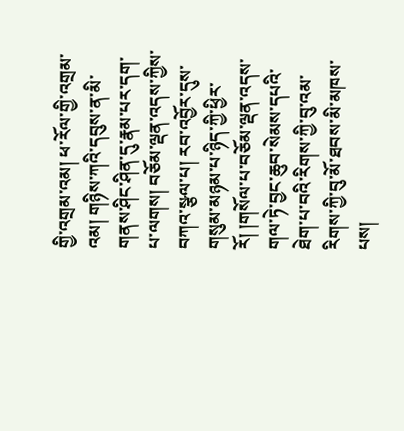གྱི་འགྲམ་འམ། ཕ་རོལ་གྱི་འགྲམ་འམ། གཉིས་ཀའི་དབུས་ན་མི་གནས་ཤིང་ཤིན་དུ་རྣམ་པར་དག་པ་ལགས། བཅོམ་ལྡན་འདས་ཀྱིས་བཀའ་སྩལ་པ། རབ་འབྱོར་དུས་གསུམ་མཉམ་པ་ཉིད་ཀྱི་ཕྱིར་རོ། །གསོལ་པ་བཅོམ་ལྡན་འདས་གལ་ཏེ་བྱང་ཆུབ་སེམས་དཔའི་ཐེག་པ་བའི་རིགས་ཀྱི་བུ་འམ་རིགས་ཀྱི་བུ་མོ་ཐབས་མི་མཁས་པས།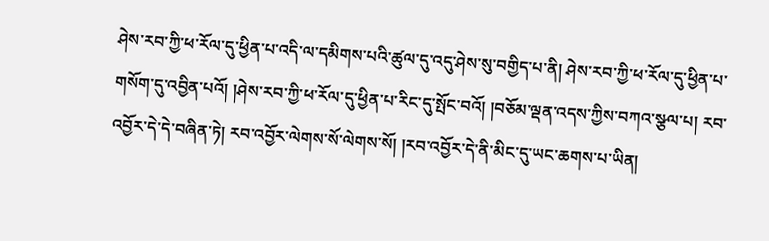ཤེས་རབ་ཀྱི་ཕ་རོལ་དུ་ཕྱིན་པ་འདི་ལ་དམིགས་པའི་ཚུལ་དུ་འདུ་ཤེས་སུ་བགྱིད་པ་ནི། ཤེས་རབ་ཀྱི་ཕ་རོལ་དུ་ཕྱིན་པ་གསོག་དུ་འབྱིན་པའོ། །ཤེས་རབ་ཀྱི་ཕ་རོལ་དུ་ཕྱིན་པ་རིང་དུ་སྤོང་བའོ། །བཅོམ་ལྡན་འདས་ཀྱིས་བཀའ་སྩལ་པ། རབ་འབྱོར་དེ་དེ་བཞིན་ཏེ། རབ་འབྱོར་ལེགས་སོ་ལེགས་སོ། །རབ་འབྱོར་དེ་ནི་མིང་དུ་ཡང་ཆགས་པ་ཡིན།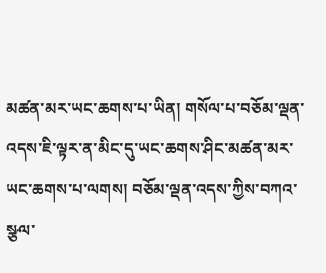མཚན་མར་ཡང་ཆགས་པ་ཡིན། གསོལ་པ་བཅོམ་ལྡན་འདས་ཇི་ལྟར་ན་མིང་དུ་ཡང་ཆགས་ཤིང་མཚན་མར་ཡང་ཆགས་པ་ལགས། བཅོམ་ལྡན་འདས་ཀྱིས་བཀའ་སྩལ་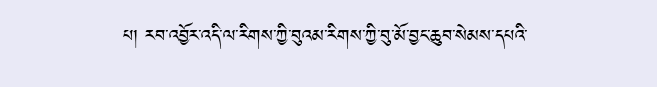པ། རབ་འབྱོར་འདི་ལ་རིགས་ཀྱི་བུའམ་རིགས་ཀྱི་བུ་མོ་བྱང་ཆུབ་སེམས་དཔའི་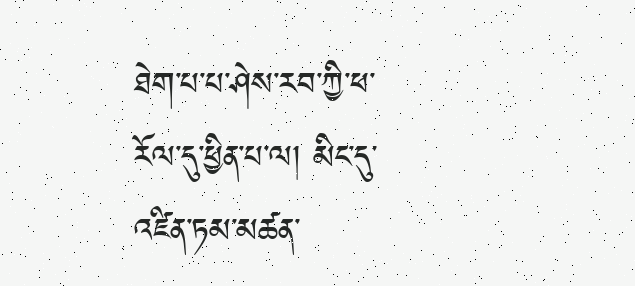ཐེག་པ་པ་ཤེས་རབ་ཀྱི་ཕ་རོལ་དུ་ཕྱིན་པ་ལ། མིང་དུ་འཛིན་ཏམ་མཚན་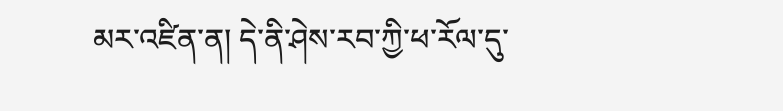མར་འཛིན་ན། དེ་ནི་ཤེས་རབ་ཀྱི་ཕ་རོལ་དུ་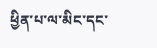ཕྱིན་པ་ལ་མིང་དང་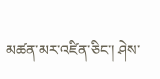མཚན་མར་འཛིན་ཅིང་། ཤེས་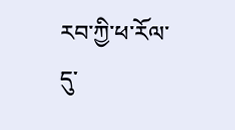རབ་ཀྱི་ཕ་རོལ་དུ་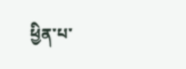ཕྱིན་པ་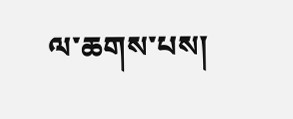ལ་ཆགས་པས།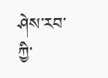ཤེས་རབ་ཀྱི་